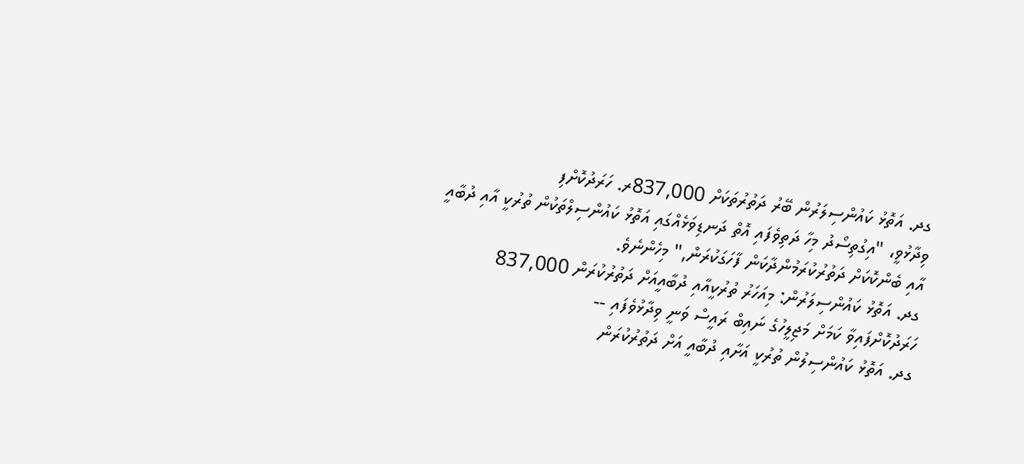ގދ. އަތޮޅު ކައުންސިލަރުން ބޭރު ދަތުރުތަކަށް 837,000ރ. ހަރަދުކޮށްފި
ވިދާޅުވީ، "އިގުތިސޯދު މިހާ ދަތިވެފައި އޮތް ދަނޑިވަޅެއްގައި އަތޮޅު ކައުންސިލްތަކުން ތުރުކީ އާއި ދުބާއީ އާއި ބެންކޮކަށް ދަތުރުކުރަމުންދާކަން ފާހަގަކުރަން," މިހެންނެވެ.
ގދ. އަތޮޅު ކައުންސިލަރުން: މިއަހަރު ތުރުކީއާއި ދުބާއީއަށް ދަތުރުކުރަން 837,000 ހަރަދުކޮށްފައިވާ ކަމަށް މަޖިލީހުގެ ނައިބް ރައީސް ވަނީ ވިދާޅުވެފައި --
ގދ. އަތޮޅު ކައުންސިލުން ތުރުކީ އަށާއި ދުބާއީ އަށް ދަތުރުކުރަން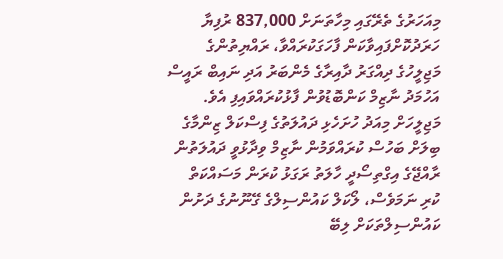މިއަހަރުގެ ތެރޭގައި މިހާތަނަށް 837,000 ރުފިޔާ ހަރަދުކޮށްފައިވާކަން ފާހަގަކުރައްވާ، ރައްޔިތުންގެ މަޖިލީހުގެ ދިއްގަރު ދާއިރާގެ މެންބަރު އަދި ނައިބް ރައީސް އަހުމަދު ނާޒިމް ކަންބޮޑުވުން ފާޅުކުރައްވައިފި އެވެ.
މަޖިލީހަށް މިއަދު ހުށަހެޅި ދައުލަތުގެ ފިސްކަލް ޒިންމާގެ ބިލަށް ބަހުސް ކުރައްވަމުން ނާޒިމް ވިދާޅުވީ ދައުލަތުން ރާއްޖޭގެ އިގްތިސޯދީ ހާލަތު ރަގަޅު ކުރަން މަސައްކަތް ކުރި ނަމަވެސް، ލޯކަލް ކައުންސިލްގެ ގޭނޫނުގެ ދަށުން ކައުންސިލްތަކަށް ލިބޭ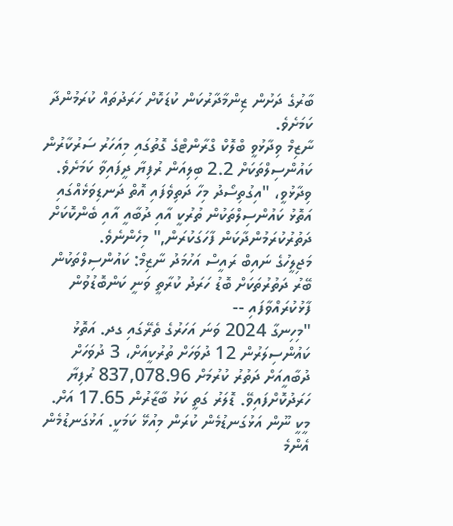ބާރުގެ ދަށުން ޒިންމާދާރުކަން ކުޑަކޮށް ހަރަދުތައް ކުރަމުންދާ ކަމަށެވެ.
ނާޒިމް ވިދާޅުވީ ބްލޮކް ގްރާންޓްގެ ގޮތުގައި މިއަހަރު ސަރުކާރުން ކައުންސިލްތަކަށް 2.2 ބިލިއަން ރުފިޔާ ދީފައިވާ ކަމަށެވެ. ވިދާޅުވީ، "އިގުތިސޯދު މިހާ ދަތިވެފައި އޮތް ދަނޑިވަޅެއްގައި އަތޮޅު ކައުންސިލްތަކުން ތުރުކީ އާއި ދުބާއީ އާއި ބެންކޮކަށް ދަތުރުކުރަމުންދާކަން ފާހަގަކުރަން," މިހެންނެވެ.
މަޖިލީހުގެ ނައިބް ރައީސް އަހުމަދު ނާޒިމް: ކައުންސިލްތަކުން ބޭރު ދަތުރުތަކަށް ބޮޑު ހަރަދު ކުރާތީ ވަނީ ކަންބޮޑުވުން ފާޅުކުރައްވާފައި --
"މިހިނގާ 2024 ވަނަ އަހަރުގެ ތެރޭގައި ގދ. އަތޮޅު ކައުންސިލަރުން 12 ދުވަހަށް ތުރުކީއަށް، 3 ދުވަހަށް ދުބާއީއަށް ދަތުރު ކުރުމަށް 837,078.96 ރުފިޔާ ހަރަދުކޮށްފައިވޭ. ޑޮލަރު ގަތީ ކަޅު ބާޒާރުން 17.65 އަށް. މީކީ ނޫން އަޅުގަނޑުމެން ކުރަން މިއުޅޭ ކަމަކީ. އަޅުގަނޑުމެން އެންމެ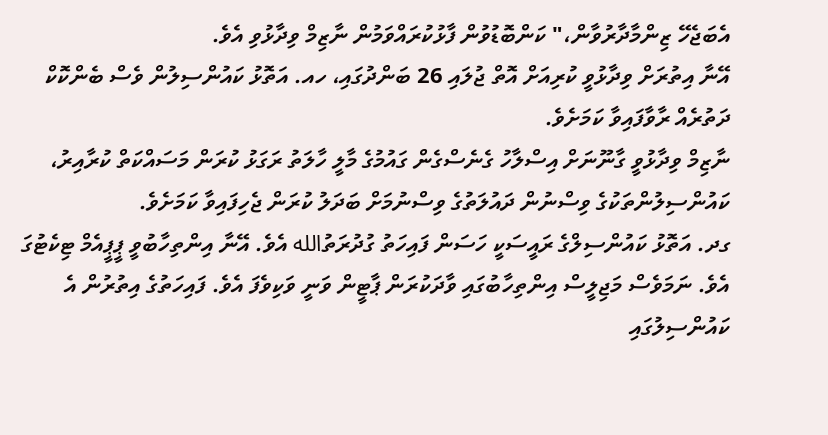އެބަޖެހޭ ޒިންމާދާރުވާން،" ކަންބޮޑުވުން ފާޅުކުރައްވަމުން ނާޒިމް ވިދާޅުވި އެވެ.
އޭނާ އިތުރަށް ވިދާޅުވީ ކުރިއަށް އޮތް ޖުލައި 26 ބަންދުގައި، ހއ. އަތޮޅު ކައުންސިލުން ވެސް ބެންކޮކް ދަތުރެއް ރާވާފައިވާ ކަމަށެވެ.
ނާޒިމް ވިދާޅުވީ ގާނޫނަށް އިސްލާހު ގެނެސްގެން ގައުމުގެ މާލީ ހާލަތު ރަގަޅު ކުރަން މަސައްކަތް ކުރާއިރު، ކައުންސިލުންތަކުގެ ވިސްނުން ދައުލަތުގެ ވިސްނުމަށް ބަދަލު ކުރަން ޖެހިފައިވާ ކަމަށެވެ.
ގދ. އަތޮޅު ކައުންސިލްގެ ރައީސަކީ ހަސަން ފައިހަތު ގުދުރަތުالله އެވެ. އޭނާ އިންތިހާބުވީ ޕީޕީއެމް ޓިކެޓުގަ އެވެ. ނަމަވެސް މަޖިލީސް އިންތިހާބުގައި ވާދަކުރަން ޕާޓީން ވަނީ ވަކިވެފަ އެވެ. ފައިހަތުގެ އިތުރުން އެ ކައުންސިލުގައި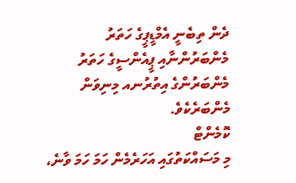ދެން ތިބެނީ އެމްޑީޕީގެ ހަތަރު މެންބަރުންނާއި ޕީއެންސީގެ ހަތަރު މެންބަރުންގެ އިތުރުނއ މިނިވަން މެންބަރެކެވެ.
ކޮމެންޓް
މި މަސައްކަތުގައި އަހަރެމެން ހަމަ ހަމަ ވާނެ،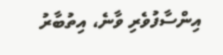އިންސާފުވެރި ވާނެ، އިތުބާރު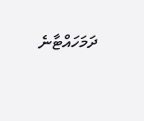ދަމަހައްޓާނެ